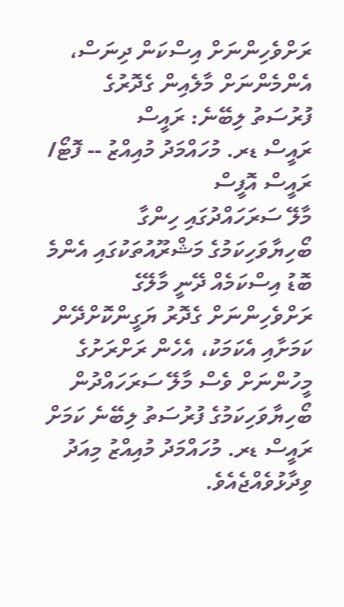ރަށްވެހިންނަށް އިސްކަން ދިނަސް، އެންމެންނަށް މާލެއިން ގެދޮރުގެ ފުރުސަތު ލިބޭނެ: ރައީސް
ރައީސް ޑރ. މުހައްމަދު މުއިއްޒު -- ފޮޓޯ/ ރައީސް އޮފީސް
މާލޭ ސަރަހައްދުގައި ހިންގާ ބޯހިޔާވަހިކަމުގެ މަޝްރޫއުތަކުގައި އެންމެ ބޮޑު އިސްކަމެއް ދޭނީ މާލޭގެ ރަށްވެހިންނަށް ގެދޮރު ޔަގީންކޮށްދޭން ކަމަށާއި އެކަމަކު، އެހެން ރަށްރަށުގެ މީހުންނަށް ވެސް މާލޭ ސަރަހައްދުން ބޯހިޔާވަހިކަމުގެ ފުރުސަތު ލިބޭނެ ކަމަށް ރައީސް ޑރ. މުހައްމަދު މުއިއްޒު މިއަދު ވިދާޅުވެއްޖެއެވެ.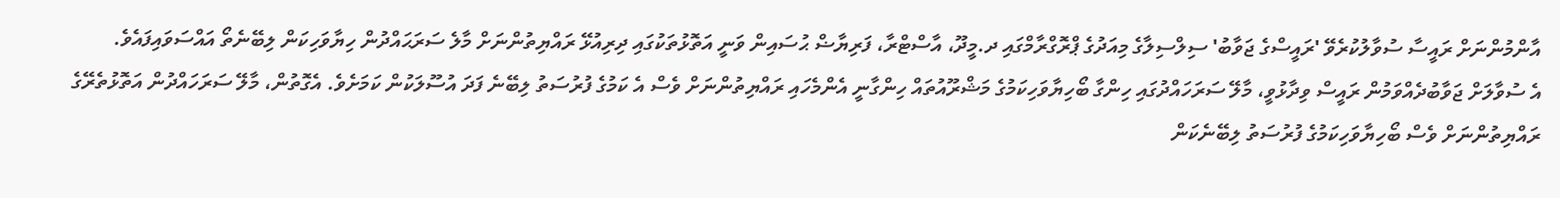އާންމުންނަށް ރައީސާ ސުވާލުކުރެވޭ 'ރައީސްގެ ޖަވާބު' ސިލްސިލާގެ މިއަދުގެ ޕްރޮގްރާމްގައި ދ.މީދޫ، އާސްޓްރާ، ފަރިޔާޟް ޙުސައިން ވަނީ އަތޮޅުތަކުގައި ދިރިއުޅޭ ރައްޔިތުންނަށް މާލެ ސަރަޙައްދުން ހިޔާވަހިކަން ލިބޭނެތޯ އައްސަވައިފައެވެ.
އެ ސުވާލަށް ޖަވާބުދެއްވަމުން ރައީސް ވިދާޅުވީ، މާލޭ ސަރަހައްދުގައި ހިންގާ ބޯހިޔާވަހިކަމުގެ މަޝްރޫއުތައް ހިންގާނީ އެންމެހައި ރައްޔިތުންނަށް ވެސް އެ ކަމުގެ ފުރުސަތު ލިބޭނެ ފަދަ އުސޫލަކުން ކަމަށެވެ. އެގޮތުން، މާލޭ ސަރަހައްދުން އަތޮޅުތެރޭގެ ރައްޔިތުންނަށް ވެސް ބޯހިޔާވަހިކަމުގެ ފުރުސަތު ލިބޭނެކަން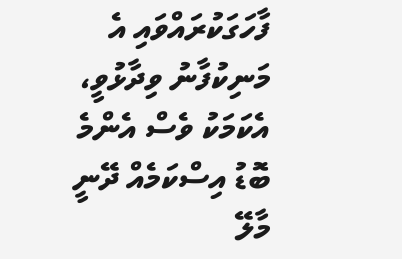ފާހަގަކުރައްވައި އެ މަނިކުފާނު ވިދާޅުވީ، އެކަމަކު ވެސް އެންމެ ބޮޑު އިސްކަމެއް ދޭނީ މާލޭ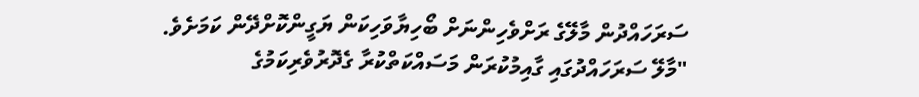ސަރަހައްދުން މާލޭގެ ރަށްވެހިންނަށް ބޯހިޔާވަހިކަން ޔަގީންކޮށްދޭން ކަމަށެވެ.
"މާލޭ ސަރަހައްދުގައި ގާއިމުކުރަން މަސައްކަތްކުރާ ގެދޮރުވެރިކަމުގެ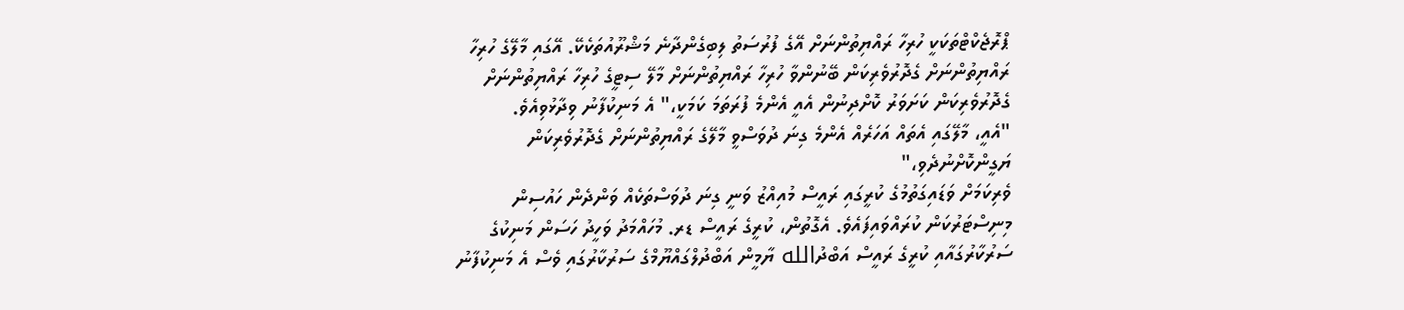ޕްރޮޖެކްޓްތަކަކީ ހުރިހާ ރައްޔިތުންނަށް އޭގެ ފުރުސަތު ލިބިގެންދާނެ މަޝްރޫއުތަކެކޭ. އޭގައި މާލޭގެ ހުރިހާ ރައްޔިތުންނަށް ގެދޮރުވެރިކަން ބޭނުންވާ ހުރިހާ ރައްޔިތުންނަށް މާލޭ ސިޓީގެ ހުރިހާ ރައްޔިތުންނަށް ގެދޮރުވެރިކަން ކަށަވަރު ކޮށްދިނުން އެއީ އެންމެ ފުރަތަމަ ކަމަކީ،" އެ މަނިކުފާނު ވިދާޅުވިއެވެ.
"އެއީ، މާލޭގައި އެތައް އަހަރެއް އެންމެ ގިނަ ދުވަސްވީ މާލޭގެ ރައްޔިތުންނަށް ގެދޮރުވެރިކަން ޔަގީންކޮށްނުދެވި،"
ވެރިކަމަށް ވަޑައިގަތުމުގެ ކުރީގައި ރައީސް މުއިއްޒު ވަނީ ގިނަ ދުވަސްތަކެއް ވަންދެން ހައުސިން މިނިސްޓަރުކަން ކުރައްވައިފައެވެ. އެގޮތުން، ކުރީގެ ރައީސް ޑރ. މުހައްމަދު ވަހީދު ހަސަން މަނިކުގެ ސަރުކާރުގައާއި ކުރީގެ ރައީސް އަބްދުالله ޔާމީން އަބްދުލްގައްޔޫމްގެ ސަރުކާރުގައި ވެސް އެ މަނިކުފާނު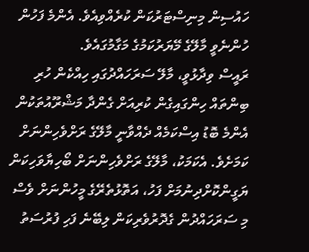ހައުސިން މިނިސްޓަރުކަން ކުރެއްވިއެވެ. އެންމެ ފަހުން ހުންނެވީ މާލޭގެ މޭޔަރުކަމުގެ މަގާމުގައެވެ.
ރައީސް ވިދާޅުވީ، މާލޭ ސަރަހައްދުގައި ހިއްކެން ހުރި ބިންތައް ހިންގައިގެން ކުރިއަށް ގެންދާ މަޝްރޫއުތަކުން އެންމެ ބޮޑު އިސްކަމެއް ދެއްވާނީ މާލޭގެ ރަށްވެހިންނަށް ކަމަށެވެ. އެކަމަކު، މާލޭގެ ރަށްވެހިންނަށް ބޯހިޔާވަހިކަން ޔަގީންކޮށްދިނުމަށް ފަހު، އަތޮޅުތެރޭގެ މީހުންނަށް ވެސް މި ސަރަހައްދުން ގެދޮރުވެރިކަން ލިބޭނެ ފަހި ފުރުސަތު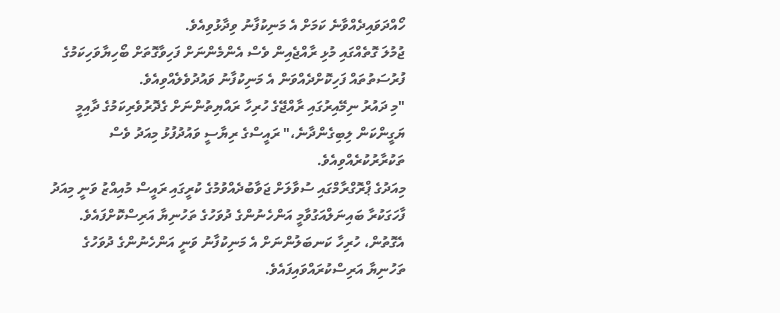ހޯއްދަވައިދެއްވާނެ ކަމަށް އެ މަނިކުފާނު ވިދާޅުވިއެވެ.
ޖުމުލަ ގޮތެއްގައި މުޅި ރާއްޖެއިން ވެސް އެންމެންނަށް ފަހިވާގޮތަށް ބޯހިޔާވަހިކަމުގެ ފުރުސަތުތައް ފަހިކޮށްދެއްވަން އެ މަނިކުފާނު ވައުދުވެލެއްވިއެވެ.
"މި ދައުރު ނިމޭއިރުގައި ރާއްޖޭގެ ހުރިހާ ރައްޔިތުންނަށް ގެދޮރުވެރިކަމުގެ ދާއިމީ ޔަގީންކަން ލިބިގެންދާނެ،" ރައީސްގެ ރިޔާސީ ވައުދުފުޅު މިއަދު ވެސް ތަކުރާރުކުރެއްވިއެވެ.
މިއަދުގެ ޕްރޮގްރާމްގައި ސުވާލަށް ޖަވާބުދެއްވުމުގެ ކުރީގައި ރައީސް މުއިއްޒު ވަނީ މިއަދު ފާހަގަކުރާ ބައިނަލްއަގުވާމީ އަންހެނުންގެ ދުވަހުގެ ތަހުނިޔާ އަރިސްކޮށްފައެވެ. އެގޮތުން، ހުރިހާ ކަނބަލުންނަށް އެ މަނިކުފާނު ވަނީ އަންހެނުންގެ ދުވަހުގެ ތަހުނިޔާ އަރިސްކުރައްވައިފައެވެ.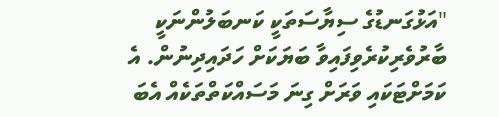"އަޅުގަނޑުގެ ސިޔާސަތަކީ ކަނބަލުންނަކީ ބާރުވެރިކުރެވިފައިވާ ބަޔަކަށް ހަދައިދިނުން. އެ ކަމަށްޓަކައި ވަރަށް ގިނަ މަސައްކަތްތަކެއް އެބަ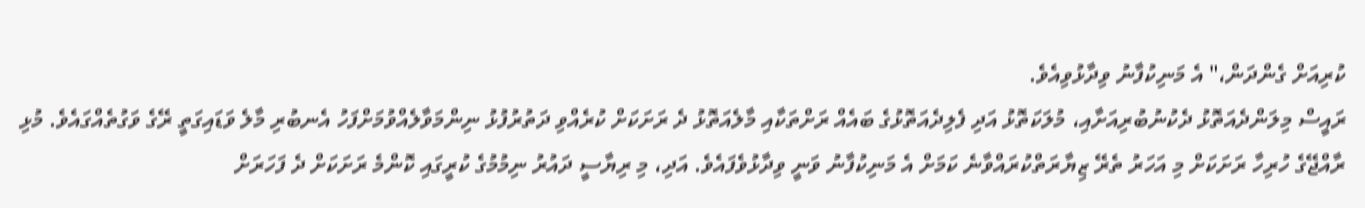ކުރިއަށް ގެންދަން،" އެ މަނިކުފާނު ވިދާޅުވިއެވެ.
ރައީސް މިލަންދެއަތޮޅު ދެކުނުބުރިއަށާއި، މުލަކަތޮޅު އަދި ފެލިދެއަތޮޅުގެ ބައެއް ރަށްތަކާއި މާލެއަތޮޅު ދެ ރަށަކަށް ކުރެއްވި ދަތުރުފުޅު ނިންމަވާލެއްވުމަށްފަހު އެނބުރި މާލެ ވަޑައިގަތީ ރޭގެ ވަގުތެއްގައެވެ. މުޅި ރާއްޖޭގެ ހުރިހާ ރަށަކަށް މި އަހަރު ތެރޭ ޒިޔާރަތްކުރައްވާނެ ކަމަށް އެ މަނިކުފާނު ވަނީ ވިދާޅުވެފައެވެ. އަދި، މި ރިޔާސީ ދައުރު ނިމުމުގެ ކުރީގައި ކޮންމެ ރަށަކަށް ދެ ފަހަރަށް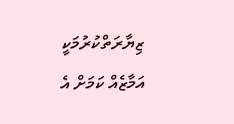ޒިޔާރަތްކުރުމަކީ އަމާޒެއް ކަމަށް އެ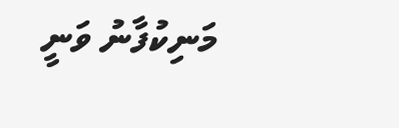މަނިކުފާނު ވަނީ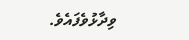ވިދާޅުވެފައެވެ.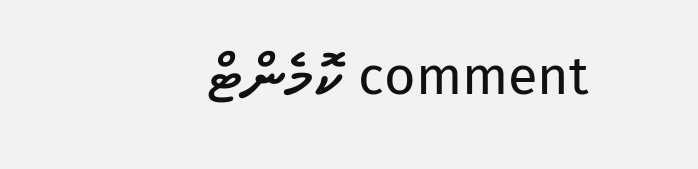comment ކޮމެންޓް